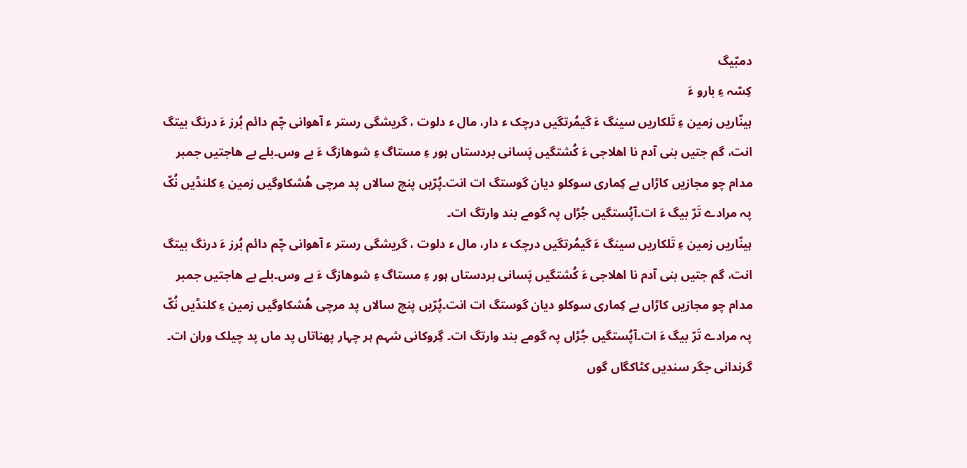دمبّیگ
کِسّہ ءِ بارو ءَ
ہینّاریں زمین ءِ تَلکاریں سینگ ءَ گیمُرتگیں درچک ء دار، مال ء دلوت ، گریشگی رستر ء آھوانی چّم دائم بُرز ءَ درنگ بیتگ انت، گم جتیں بنی آدم نا اھلاجی ءَ کُشتگیں پَسانی بردستاں ہور ءِ مستاگ ءِ شوھازگ ءَ بے وس۔بلے بے ھاجتیں جمبر مدام چو مجازیں کاڑاں بے کِماری سوکلو دیان گوستگ ات انت۔پُرّیں پنچ سالاں پد مرچی ھُشکاوگیں زمین ءِ کلنڈیں نُکّ پہ مرادے تَرّ بیگ ءَ ات۔آپُستگیں جُڑاں پہ گومے بند وارتگ ات۔
ہینّاریں زمین ءِ تَلکاریں سینگ ءَ گیمُرتگیں درچک ء دار، مال ء دلوت ، گریشگی رستر ء آھوانی چّم دائم بُرز ءَ درنگ بیتگ انت، گم جتیں بنی آدم نا اھلاجی ءَ کُشتگیں پَسانی بردستاں ہور ءِ مستاگ ءِ شوھازگ ءَ بے وس۔بلے بے ھاجتیں جمبر مدام چو مجازیں کاڑاں بے کِماری سوکلو دیان گوستگ ات انت۔پُرّیں پنچ سالاں پد مرچی ھُشکاوگیں زمین ءِ کلنڈیں نُکّ پہ مرادے تَرّ بیگ ءَ ات۔آپُستگیں جُڑاں پہ گومے بند وارتگ ات۔ گِروکانی شہم ہر چہار پھناتاں پد ماں پد چیلک وران ات۔ گرندانی جگر سندیں کٹاکگاں گوں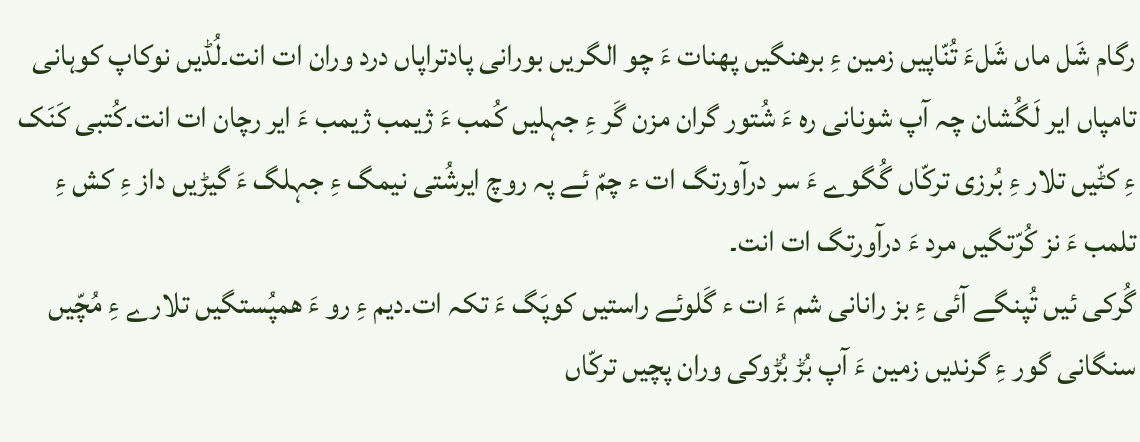رگام شَل ماں شَلءَ تُنّاپیں زمین ءِ برھنگیں پھنات ءَ چو الگریں بورانی پادتراپاں درد وران ات انت۔لُڈیں نوکاپ کوہانی تامپاں ایر لَگُشان چہ آپ شونانی رہ ءَ شُتور گران مزن گَر ءِ جہلیں کُمب ءَ ژیمب ژیمب ءَ ایر رچان ات انت۔کُتبی کَنَک ءِ کٹّیں تلار ءِ بُرزی ترکّاں گُگوے ءَ سر درآورتگ ات ء چمّ ئے پہ روچ ایرشُتی نیمگ ءِ جہلگ ءَ گیڑیں داز ءِ کش ءِ تلمب ءَ نز کُرّتگیں مرد ءَ درآورتگ ات انت۔
گُرکی ئیں تُپنگے آئی ءِ بز رانانی شم ءَ ات ء گَلوئے راستیں کوپَگ ءَ تکہ ات۔دیم ءِ رو ءَ ھمپُستگیں تلارے ءِ مُچّیں سنگانی گور ءِ گرندیں زمین ءَ آپ بُڑ بُڑوکی وران پچیں ترکّاں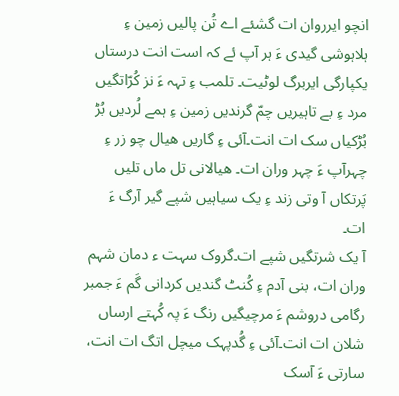انچو ایرروان ات گشئے اے تُن پالیں زمین ءِ ہلاہوشی گیدی ءَ ہر آپ ئے کہ است انت درستاں یکپارگی ایربرگ لوٹیت۔ تلمب ءِ تہہ ءَ نز کُرّاتگیں مرد ءِ بے تاہیریں چمّ گرندیں زمین ءِ ہمے لُردیں بُڑ بُڑکیاں سک ات انت۔آئی ءِ گاریں ھیال چو زر ءِ چہرآپ ءَ چہر وران ات۔ ھیالانی تل ماں تلیں پَرتکاں آ وتی زند ءِ یک سیاہیں شپے گیر آرگ ءَ ات۔
آ یک شرتگیں شپے ات۔گروک سہت ء دمان شہم وران ات، بنی آدم ءِ کُنٹ گندیں کردانی گَم ءَ جمبر رگامی دروشم ءَ مرچیگیں رنگ ءَ پہ کُہتے ارساں شلان ات انت۔آئی ءِ گُدپہک میچل اتگ ات انت، سارتی ءَ آسک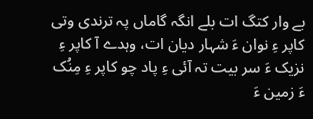بے وار کتگ ات بلے انگہ گاماں پہ ترندی وتی کاپر ءِ نوان ءَ شہار دیان ات، وہدے آ کاپر ءِ نزیک ءَ سر بیت تہ آئی ءِ پاد چو کاپر ءِ مِنُک ءَ زمین ءَ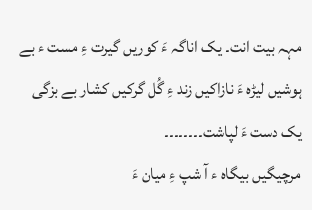مہہ بیت انت۔ یک اناگہ ءَ کوریں گیرت ءِ مست ء بے ہوشیں لیڑہ ءَ نازاکیں زند ءِ گُل گرکیں کشار بے بزگی یک دست ءَ لپاشت۔۔۔۔۔۔۔۔
مرچیگیں بیگاہ ء آ شپ ءِ میان ءَ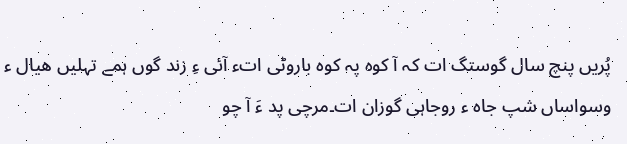پُریں پنچ سال گوستگ ات کہ آ کوہ پہ کوہ باروٹی اتء آئی ءِ زند گوں ہمے تہلیں ھیال ء وسواساں شپ جاہ ء روجاہی گوزان ات۔مرچی پد ءَ آ چو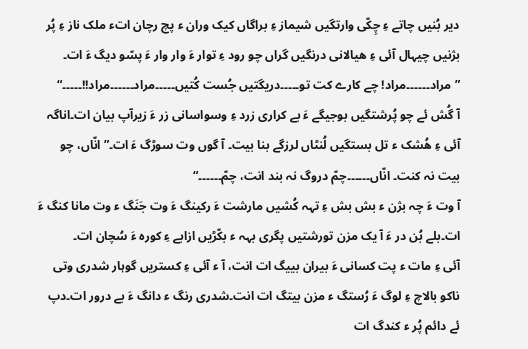دیر بُنیں چاتے ءِ چِکّی وارتگیں شیماز ءِ براگاں کیک وران ء پچ رچان اتء ملک ناز ءِ پُر بژنیں چیہال آئی ءِ ھیالانی درنگیں گراں چو رود ءِ توار ءَ وار وار ءَ پسّو دیگ ءَ ات۔
” مراد۔۔۔۔۔۔مراد! چے کارے کت تو۔۔۔۔۔دریگتیں جُست کُتیں۔۔۔۔۔مراد۔۔۔۔۔۔مراد!!۔۔۔۔۔“
آ گُش ئے چو پُرشتگیں بوجیگے ءَ بے کراری زرد ءِ وسواسانی زر ءَ زیرآپ بیان ات۔اناگہ آئی ءِ ھُشک ء تل بستگیں لُنٹاں لرزگے بنا بیت۔ آ گوں وت سوڑگ ءَ ات۔” انّاں، چو بیت نہ کنت۔ انّاں۔۔۔۔۔۔چمّ دروگ نہ بند انت، چمّ۔۔۔۔۔۔“
آ وت ءَ چہ بژن ء بش بش ءِ تہہ کُشیں مارشت ءَ رکینگ ءَ وت جَنَگ ء وت مانا کنگ ءَ ات۔بلے بُن در ءَ آ یک مزن تورشتیں پگری بہہ ء بکّڑیں ازابے ءِ کورہ ءَ سُچان ات۔
آئی ءِ مات ء پت کسانی ءَ بیران بییگ ات انت، آ ء آئی ءِ کستریں گوہار شدری وتی ناکو بالاچ ءِ لوگ ءَ رُستگ ء مزن بیتگ ات انت۔شدری رنگ ء دانگ ءَ بے درور ات۔دپ ئے دائم پُر ء کندگ ات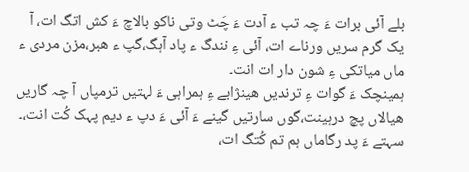بلے آئی برات ءَ چہ تب ء آدت ءَ چَٹ وتی ناکو بالاچ ءَ کش اتگ ات، آ یک گرم سریں ورناے ات، آئی ءِ نندگ ء پاد آہگ،گپ ء ھبر،مزن مردی ء ماں میاتکی ءِ شون دار ات انت۔
ہمینچک ءَ گوات ءِ ترندیں ھینژابے ءِ ہمراہی ءَ لہتیں ترمپاں آ چہ گاریں ھیالاں پچ درہینت،گوں سارتیں گینے ءَ آئی ءَ دپ ء دیم پہک کُت انت،۔ سہتے ءَ پد رگاماں ہم تم کُتگ ات،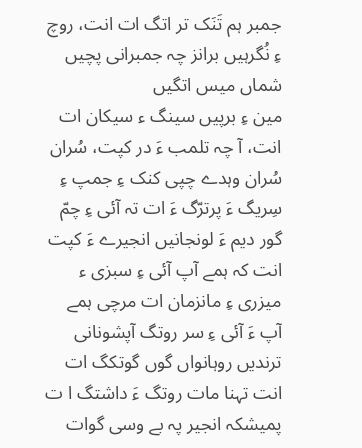جمبر ہم تَنَک تر اتگ ات انت، روچ ءِ نُگرہیں برانز چہ جمبرانی پچیں شماں میس اتگیں
مین ءِ برپیں سینگ ء سیکان ات انت، آ چہ تلمب ءَ در کپت، سُران سُران وہدے چپی کنک ءِ جمپ ءِ سِریگ ءَ پرترّگ ءَ ات تہ آئی ءِ چمّ گور دیم ءَ لونجانیں انجیرے ءَ کپت انت کہ ہمے آپ آئی ءِ سبزی ء میزری ءِ مانزمان ات مرچی ہمے آپ ءَ آئی ءِ سر روتگ آپشونانی ترندیں روہانواں گوں گوتکگ ات انت تہنا مات روتگ ءَ داشتگ ا ت پمیشکہ انجیر پہ بے وسی گوات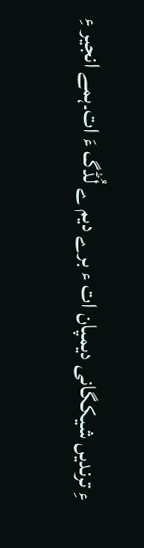ءِ ترندیں شیکگانی دیمپان ات ء برے دیم ے لُڈگ ءَ ات۔ہمے انجیر ءِ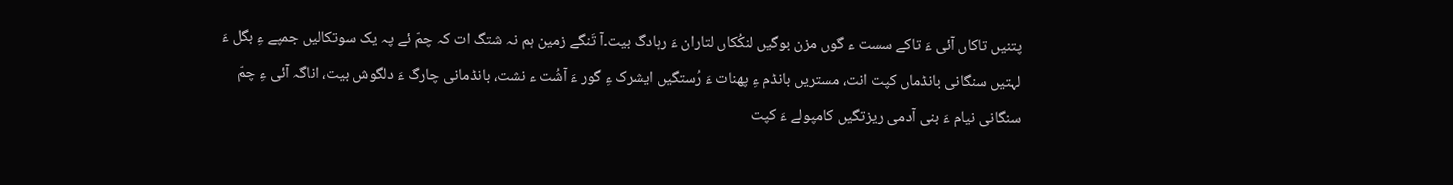پتنیں تاکاں آئی ءَ تاکے سست ء گوں مزن بوگیں لنکُکاں لتاران ءَ رہادگ بیت۔آ تَنگے زمین ہم نہ شتگ ات کہ چمّ ئے پہ یک سوتکالیں جمپے ءِ بگل ءَ لہتیں سنگانی بانڈماں کپت انت، مستریں بانڈم ءِ پھنات ءَ رُستگیں ایشرک ءِ گور ءَ آشُت ء نشت، بانڈمانی چارگ ءَ دلگوش بیت، اناگہ آئی ءِ چمّ سنگانی نیام ءَ بنی آدمی ریزتگیں کامپولے ءَ کپت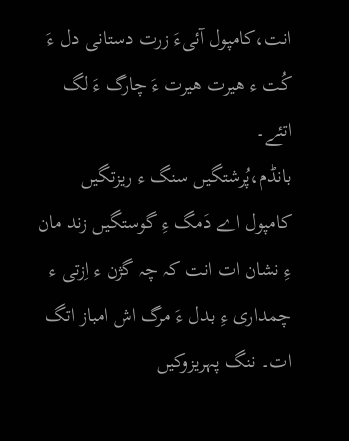انت،کامپول آئیءَ زرت دستانی دل ءَ کُت ء ھیرت ھیرت ءَ چارگ ءَ لگ اتئے۔
بانڈم،پُرشتگیں سنگ ء ریزتگیں کامپول اے دَمگ ءِ گوستگیں زند مان ءِ نشان ات انت کہ چہ گژن ء اِزتی ء چمداری ءِ بدل ءَ مرگ اش امباز اتگ ات۔ ننگ پہریزوکیں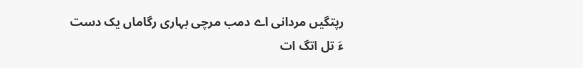رپتگیں مردانی اے دمب مرچی بہاری رگاماں یک دست ءَ تل اتگ ات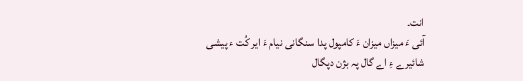انت۔
آئی ءَ میزاں میزان ءَ کامپول پدا سنگانی نیام ءَ ایر کُت ء پیشی شائیرے ءِ اے گال پہ بژن دپگال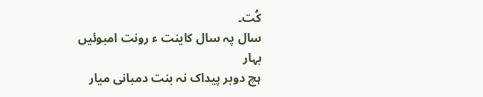کُت۔
سال پہ سال کاینت ء رونت امبوئیں بہار
ہچ دوبر پیداک نہ بنت دمبانی میار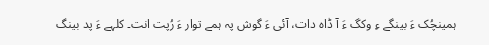ہمینچُک ءَ بینگے ءِ وکگ ءَ آ ڈاہ دات، آئی ءَ گوش پہ ہمے توار ءَ رُپت انت۔ کلہے ءَ پد بینگ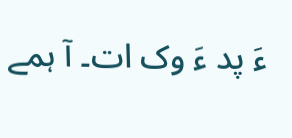ءَ پد ءَ وک ات۔ آ ہمے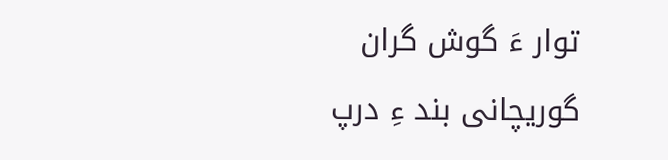توار ءَ گوش گران گوریچانی بند ءِ درپ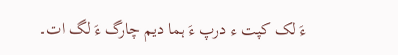ءَ لک کپت ء درپ ءَ ہما دیم چارگ ءَ لگ ات۔